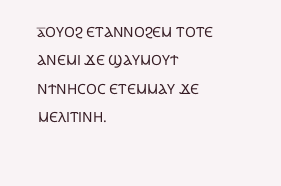ⲁ̅ⲞⲨⲞϨ ⲈⲦⲀⲚⲚⲞϨⲈⲘ ⲦⲞⲦⲈ ⲀⲚⲈⲘⲒ ϪⲈ ϢⲀⲨⲘⲞⲨϮ ⲚϮⲚⲎⲤⲞⲤ ⲈⲦⲈⲘⲘⲀⲨ ϪⲈ ⲘⲈⲖⲒⲦⲒⲚⲎ.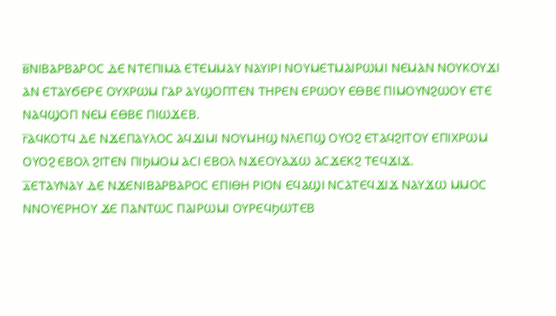ⲃ̅ⲚⲒⲂⲀⲢⲂⲀⲢⲞⲤ ⲆⲈ ⲚⲦⲈⲠⲒⲘⲀ ⲈⲦⲈⲘⲘⲀⲨ ⲚⲀⲨⲒⲢⲒ ⲚⲞⲨⲘⲈⲦⲘⲀⲒⲢⲰⲘⲒ ⲚⲈⲘⲀⲚ ⲚⲞⲨⲔⲞⲨϪⲒ ⲀⲚ ⲈⲦⲀⲨϬⲈⲢⲈ ⲞⲨⲬⲢⲰⲘ ⲄⲀⲢ ⲀⲨϢⲞⲠⲦⲈⲚ ⲦⲎⲢⲈⲚ ⲈⲢⲰⲞⲨ ⲈⲐⲂⲈ ⲠⲒⲘⲞⲨⲚϨⲰⲞⲨ ⲈⲦⲈ ⲚⲀϤϢⲞⲠ ⲚⲈⲘ ⲈⲐⲂⲈ ⲠⲒⲰϪⲈⲂ.
ⲅ̅ⲀϤⲔⲞⲦϤ ⲆⲈ ⲚϪⲈⲠⲀⲨⲖⲞⲤ ⲀϤϪⲒⲘⲒ ⲚⲞⲨⲘⲎϢ ⲚⲖⲈⲠϢ ⲞⲨⲞϨ ⲈⲦⲀϤϨⲒⲦⲞⲨ ⲈⲠⲒⲬⲢⲰⲘ ⲞⲨⲞϨ ⲈⲂⲞⲖ ϨⲒⲦⲈⲚ ⲠⲒϦⲘⲞⲘ ⲀⲤⲒ ⲈⲂⲞⲖ ⲚϪⲈⲞⲨⲀϪⲰ ⲀⲤϪⲈⲔϨ ⲦⲈϤϪⲒϪ.
ⲇ̅ⲈⲦⲀⲨⲚⲀⲨ ⲆⲈ ⲚϪⲈⲚⲒⲂⲀⲢⲂⲀⲢⲞⲤ ⲈⲠⲒⲐⲎ ⲢⲒⲞⲚ ⲈϤⲀϢⲒ ⲚⲤⲀⲦⲈϤϪⲒϪ ⲚⲀⲨϪⲰ ⲘⲘⲞⲤ ⲚⲚⲞⲨⲈⲢⲎⲞⲨ ϪⲈ ⲠⲀⲚⲦⲰⲤ ⲠⲀⲒⲢⲰⲘⲒ ⲞⲨⲢⲈϤϦⲰⲦⲈⲂ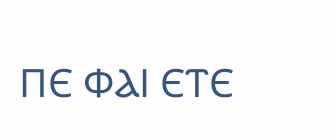ⲠⲈ ⲪⲀⲒ ⲈⲦⲈ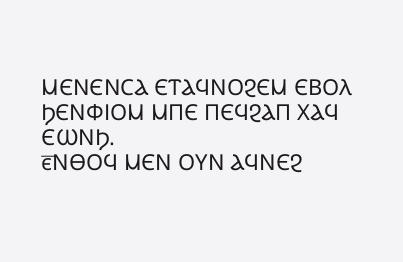ⲘⲈⲚⲈⲚⲤⲀ ⲈⲦⲀϤⲚⲞϨⲈⲘ ⲈⲂⲞⲖ ϦⲈⲚⲪⲒⲞⲘ ⲘⲠⲈ ⲠⲈϤϨⲀⲠ ⲬⲀϤ ⲈⲰⲚϦ.
ⲉ̅ⲚⲐⲞϤ ⲘⲈⲚ ⲞⲨⲚ ⲀϤⲚⲈϨ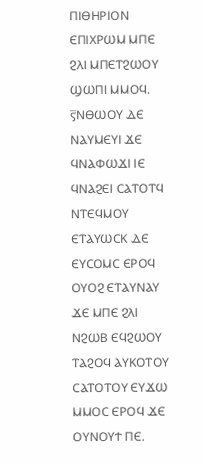ⲠⲒⲐⲎⲢⲒⲞⲚ ⲈⲠⲒⲬⲢⲰⲘ ⲘⲠⲈ ϨⲖⲒ ⲘⲠⲈⲦϨⲰⲞⲨ ϢⲰⲠⲒ ⲘⲘⲞϤ.
ⲋ̅ⲚⲐⲰⲞⲨ ⲆⲈ ⲚⲀⲨⲘⲈⲨⲒ ϪⲈ ϤⲚⲀⲪⲰϪⲒ ⲒⲈ ϤⲚⲀϨⲈⲒ ⲤⲀⲦⲞⲦϤ ⲚⲦⲈϤⲘⲞⲨ ⲈⲦⲀⲨⲰⲤⲔ ⲆⲈ ⲈⲨⲤⲞⲘⲤ ⲈⲢⲞϤ ⲞⲨⲞϨ ⲈⲦⲀⲨⲚⲀⲨ ϪⲈ ⲘⲠⲈ ϨⲖⲒ ⲚϨⲰⲂ ⲈϤϨⲰⲞⲨ ⲦⲀϨⲞϤ ⲀⲨⲔⲞⲦⲞⲨ ⲤⲀⲦⲞⲦⲞⲨ ⲈⲨϪⲰ ⲘⲘⲞⲤ ⲈⲢⲞϤ ϪⲈ ⲞⲨⲚⲞⲨϮ ⲠⲈ.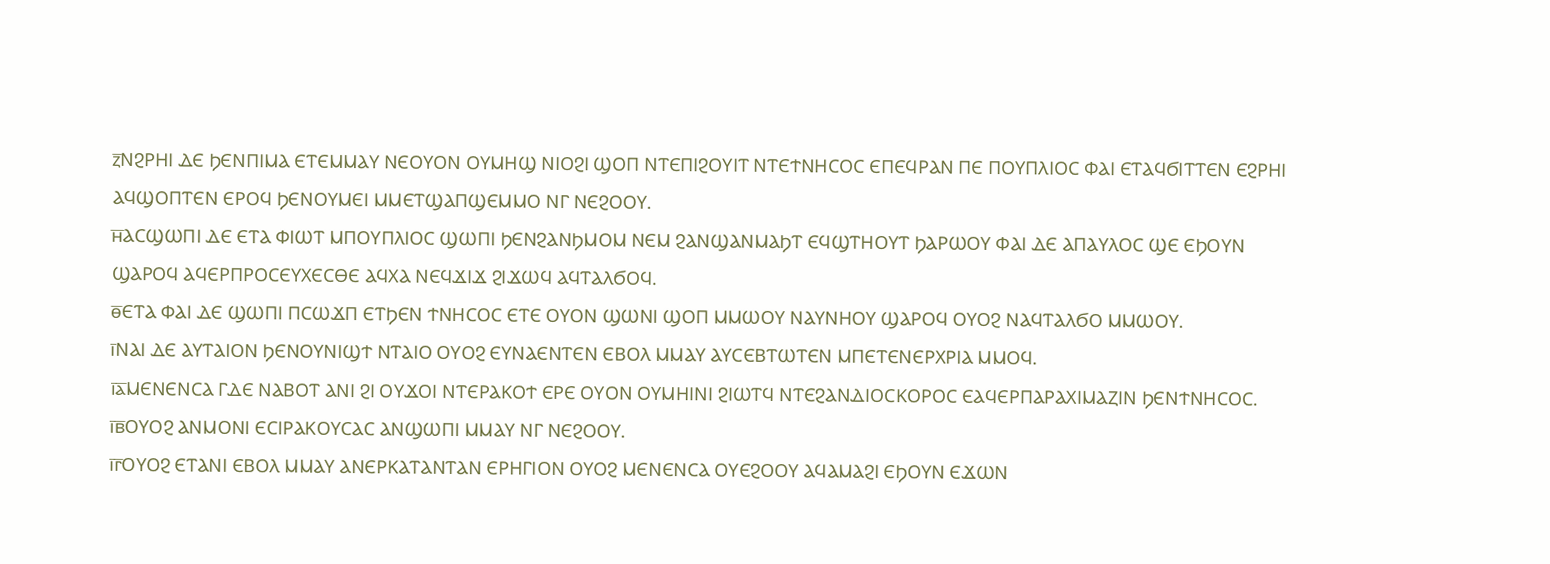ⲍ̅ⲚϨⲢⲎⲒ ⲆⲈ ϦⲈⲚⲠⲒⲘⲀ ⲈⲦⲈⲘⲘⲀⲨ ⲚⲈⲞⲨⲞⲚ ⲞⲨⲘⲎϢ ⲚⲒⲞϨⲒ ϢⲞⲠ ⲚⲦⲈⲠⲒϨⲞⲨⲒⲦ ⲚⲦⲈϮⲚⲎⲤⲞⲤ ⲈⲠⲈϤⲢⲀⲚ ⲠⲈ ⲠⲞⲨⲠⲖⲒⲞⲤ ⲪⲀⲒ ⲈⲦⲀϤϬⲒⲦⲦⲈⲚ ⲈϨⲢⲎⲒ ⲀϤϢⲞⲠⲦⲈⲚ ⲈⲢⲞϤ ϦⲈⲚⲞⲨⲘⲈⲒ ⲘⲘⲈⲦϢⲀⲠϢⲈⲘⲘⲞ ⲚⲄ ⲚⲈϨⲞⲞⲨ.
ⲏ̅ⲀⲤϢⲰⲠⲒ ⲆⲈ ⲈⲦⲀ ⲪⲒⲰⲦ ⲘⲠⲞⲨⲠⲖⲒⲞⲤ ϢⲰⲠⲒ ϦⲈⲚϨⲀⲚϦⲘⲞⲘ ⲚⲈⲘ ϨⲀⲚϢⲀⲚⲘⲀϦⲦ ⲈϤϢⲦⲎⲞⲨⲦ ϦⲀⲢⲰⲞⲨ ⲪⲀⲒ ⲆⲈ ⲀⲠⲀⲨⲖⲞⲤ ϢⲈ ⲈϦⲞⲨⲚ ϢⲀⲢⲞϤ ⲀϤⲈⲢⲠⲢⲞⲤⲈⲨⲬⲈⲤⲐⲈ ⲀϤⲬⲀ ⲚⲈϤϪⲒϪ ϨⲒϪⲰϤ ⲀϤⲦⲀⲖϬⲞϤ.
ⲑ̅ⲈⲦⲀ ⲪⲀⲒ ⲆⲈ ϢⲰⲠⲒ ⲠⲤⲰϪⲠ ⲈⲦϦⲈⲚ ϮⲚⲎⲤⲞⲤ ⲈⲦⲈ ⲞⲨⲞⲚ ϢⲰⲚⲒ ϢⲞⲠ ⲘⲘⲰⲞⲨ ⲚⲀⲨⲚⲎⲞⲨ ϢⲀⲢⲞϤ ⲞⲨⲞϨ ⲚⲀϤⲦⲀⲖϬⲞ ⲘⲘⲰⲞⲨ.
ⲓ̅ⲚⲀⲒ ⲆⲈ ⲀⲨⲦⲀⲒⲞⲚ ϦⲈⲚⲞⲨⲚⲒϢϮ ⲚⲦⲀⲒⲞ ⲞⲨⲞϨ ⲈⲨⲚⲀⲈⲚⲦⲈⲚ ⲈⲂⲞⲖ ⲘⲘⲀⲨ ⲀⲨⲤⲈⲂⲦⲰⲦⲈⲚ ⲘⲠⲈⲦⲈⲚⲈⲢⲬⲢⲒⲀ ⲘⲘⲞϤ.
ⲓ̅ⲁ̅ⲘⲈⲚⲈⲚⲤⲀ ⲄⲆⲈ ⲚⲀⲂⲞⲦ ⲀⲚⲒ ϨⲒ ⲞⲨϪⲞⲒ ⲚⲦⲈⲢⲀⲔⲞϮ ⲈⲢⲈ ⲞⲨⲞⲚ ⲞⲨⲘⲎⲒⲚⲒ ϨⲒⲰⲦϤ ⲚⲦⲈϨⲀⲚⲆⲒⲞⲤⲔⲞⲢⲞⲤ ⲈⲀϤⲈⲢⲠⲀⲢⲀⲬⲒⲘⲀⲌⲒⲚ ϦⲈⲚϮⲚⲎⲤⲞⲤ.
ⲓ̅ⲃ̅ⲞⲨⲞϨ ⲀⲚⲘⲞⲚⲒ ⲈⲤⲒⲢⲀⲔⲞⲨⲤⲀⲤ ⲀⲚϢⲰⲠⲒ ⲘⲘⲀⲨ ⲚⲄ ⲚⲈϨⲞⲞⲨ.
ⲓ̅ⲅ̅ⲞⲨⲞϨ ⲈⲦⲀⲚⲒ ⲈⲂⲞⲖ ⲘⲘⲀⲨ ⲀⲚⲈⲢⲔⲀⲦⲀⲚⲦⲀⲚ ⲈⲢⲎⲄⲒⲞⲚ ⲞⲨⲞϨ ⲘⲈⲚⲈⲚⲤⲀ ⲞⲨⲈϨⲞⲞⲨ ⲀϤⲀⲘⲀϨⲒ ⲈϦⲞⲨⲚ ⲈϪⲰⲚ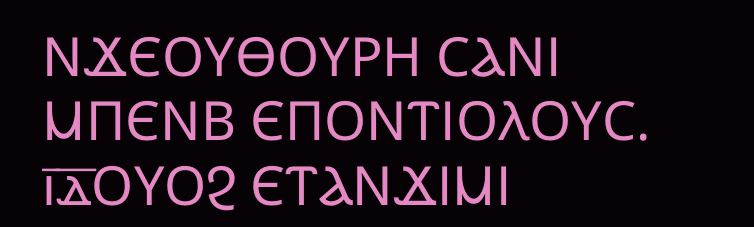ⲚϪⲈⲞⲨⲐⲞⲨⲢⲎ ⲤⲀⲚⲒ ⲘⲠⲈⲚⲂ ⲈⲠⲞⲚⲦⲒⲞⲖⲞⲨⲤ.
ⲓ̅ⲇ̅ⲞⲨⲞϨ ⲈⲦⲀⲚϪⲒⲘⲒ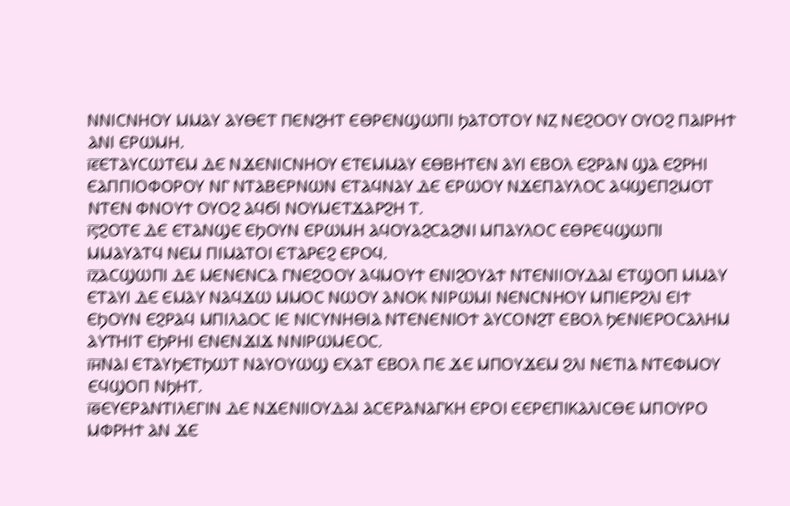ⲚⲚⲒⲤⲚⲎⲞⲨ ⲘⲘⲀⲨ ⲀⲨⲐⲈⲦ ⲠⲈⲚϨⲎⲦ ⲈⲐⲢⲈⲚϢⲰⲠⲒ ϦⲀⲦⲞⲦⲞⲨ ⲚⲌ ⲚⲈϨⲞⲞⲨ ⲞⲨⲞϨ ⲠⲀⲒⲢⲎϮ ⲀⲚⲒ ⲈⲢⲰⲘⲎ.
ⲓ̅ⲉ̅ⲈⲦⲀⲨⲤⲰⲦⲈⲘ ⲆⲈ ⲚϪⲈⲚⲒⲤⲚⲎⲞⲨ ⲈⲦⲈⲘⲘⲀⲨ ⲈⲐⲂⲎⲦⲈⲚ ⲀⲨⲒ ⲈⲂⲞⲖ ⲈϨⲢⲀⲚ ϢⲀ ⲈϨⲢⲎⲒ ⲈⲀⲠⲠⲒⲞⲪⲞⲢⲞⲨ ⲚⲄ ⲚⲦⲀⲂⲈⲢⲚⲰⲚ ⲈⲦⲀϤⲚⲀⲨ ⲆⲈ ⲈⲢⲰⲞⲨ ⲚϪⲈⲠⲀⲨⲖⲞⲤ ⲀϤϢⲈⲠϨⲘⲞⲦ ⲚⲦⲈⲚ ⲪⲚⲞⲨϮ ⲞⲨⲞϨ ⲀϤϬⲒ ⲚⲞⲨⲘⲈⲦϪⲀⲢϨⲎ Ⲧ.
ⲓ̅ⲋ̅ϨⲞⲦⲈ ⲆⲈ ⲈⲦⲀⲚϢⲈ ⲈϦⲞⲨⲚ ⲈⲢⲰⲘⲎ ⲀϤⲞⲨⲀϨⲤⲀϨⲚⲒ ⲘⲠⲀⲨⲖⲞⲤ ⲈⲐⲢⲈϤϢⲰⲠⲒ ⲘⲘⲀⲨⲀⲦϤ ⲚⲈⲘ ⲠⲒⲘⲀⲦⲞⲒ ⲈⲦⲀⲢⲈϨ ⲈⲢⲞϤ.
ⲓ̅ⲍ̅ⲀⲤϢⲰⲠⲒ ⲆⲈ ⲘⲈⲚⲈⲚⲤⲀ ⲄⲚⲈϨⲞⲞⲨ ⲀϤⲘⲞⲨϮ ⲈⲚⲒϨⲞⲨⲀϮ ⲚⲦⲈⲚⲒⲒⲞⲨⲆⲀⲒ ⲈⲦϢⲞⲠ ⲘⲘⲀⲨ ⲈⲦⲀⲨⲒ ⲆⲈ ⲈⲘⲀⲨ ⲚⲀϤϪⲰ ⲘⲘⲞⲤ ⲚⲰⲞⲨ ⲀⲚⲞⲔ ⲚⲒⲢⲰⲘⲒ ⲚⲈⲚⲤⲚⲎⲞⲨ ⲘⲠⲒⲈⲢϨⲖⲒ ⲈⲒϮ ⲈϦⲞⲨⲚ ⲈϨⲢⲀϤ ⲘⲠⲒⲖⲀⲞⲤ ⲒⲈ ⲚⲒⲤⲨⲚⲎⲐⲒⲀ ⲚⲦⲈⲚⲈⲚⲒⲞϮ ⲀⲨⲤⲞⲚϨⲦ ⲈⲂⲞⲖ ϦⲈⲚⲒⲈⲢⲞⲤⲀⲖⲎⲘ ⲀⲨⲦⲎⲒⲦ ⲈϦⲢⲎⲒ ⲈⲚⲈⲚϪⲒϪ ⲚⲚⲒⲢⲰⲘⲈⲞⲤ.
ⲓ̅ⲏ̅ⲚⲀⲒ ⲈⲦⲀⲨϦⲈⲦϦⲰⲦ ⲚⲀⲨⲞⲨⲰϢ ⲈⲬⲀⲦ ⲈⲂⲞⲖ ⲠⲈ ϪⲈ ⲘⲠⲞⲨϪⲈⲘ ϨⲖⲒ ⲚⲈⲦⲒⲀ ⲚⲦⲈⲪⲘⲞⲨ ⲈϤϢⲞⲠ ⲚϦⲎⲦ.
ⲓ̅ⲑ̅ⲈⲨⲈⲢⲀⲚⲦⲒⲖⲈⲄⲒⲚ ⲆⲈ ⲚϪⲈⲚⲒⲒⲞⲨⲆⲀⲒ ⲀⲤⲈⲢⲀⲚⲀⲄⲔⲎ ⲈⲢⲞⲒ ⲈⲈⲢⲈⲠⲒⲔⲀⲖⲒⲤⲐⲈ ⲘⲠⲞⲨⲢⲞ ⲘⲪⲢⲎϮ ⲀⲚ ϪⲈ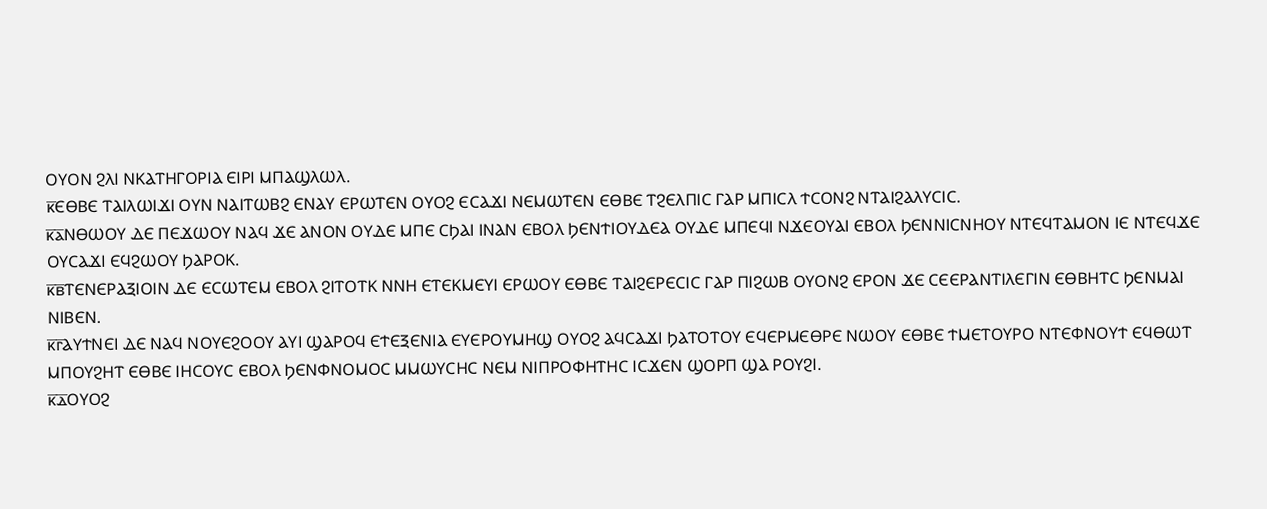ⲞⲨⲞⲚ ϨⲖⲒ ⲚⲔⲀⲦⲎⲄⲞⲢⲒⲀ ⲈⲒⲢⲒ ⲘⲠⲀϢⲖⲰⲖ.
ⲕ̅ⲈⲐⲂⲈ ⲦⲀⲒⲖⲰⲒϪⲒ ⲞⲨⲚ ⲚⲀⲒⲦⲰⲂϨ ⲈⲚⲀⲨ ⲈⲢⲰⲦⲈⲚ ⲞⲨⲞϨ ⲈⲤⲀϪⲒ ⲚⲈⲘⲰⲦⲈⲚ ⲈⲐⲂⲈ ⲦϨⲈⲖⲠⲒⲤ ⲄⲀⲢ ⲘⲠⲒⲤⲖ ϮⲤⲞⲚϨ ⲚⲦⲀⲒϨⲀⲖⲨⲤⲒⲤ.
ⲕ̅ⲁ̅ⲚⲐⲰⲞⲨ ⲆⲈ ⲠⲈϪⲰⲞⲨ ⲚⲀϤ ϪⲈ ⲀⲚⲞⲚ ⲞⲨⲆⲈ ⲘⲠⲈ ⲤϦⲀⲒ ⲒⲚⲀⲚ ⲈⲂⲞⲖ ϦⲈⲚϮⲒⲞⲨⲆⲈⲀ ⲞⲨⲆⲈ ⲘⲠⲈϤⲒ ⲚϪⲈⲞⲨⲀⲒ ⲈⲂⲞⲖ ϦⲈⲚⲚⲒⲤⲚⲎⲞⲨ ⲚⲦⲈϤⲦⲀⲘⲞⲚ ⲒⲈ ⲚⲦⲈϤϪⲈ ⲞⲨⲤⲀϪⲒ ⲈϤϨⲰⲞⲨ ϦⲀⲢⲞⲔ.
ⲕ̅ⲃ̅ⲦⲈⲚⲈⲢⲀⲜⲒⲞⲒⲚ ⲆⲈ ⲈⲤⲰⲦⲈⲘ ⲈⲂⲞⲖ ϨⲒⲦⲞⲦⲔ ⲚⲚⲎ ⲈⲦⲈⲔⲘⲈⲨⲒ ⲈⲢⲰⲞⲨ ⲈⲐⲂⲈ ⲦⲀⲒϨⲈⲢⲈⲤⲒⲤ ⲄⲀⲢ ⲠⲒϨⲰⲂ ⲞⲨⲞⲚϨ ⲈⲢⲞⲚ ϪⲈ ⲤⲈⲈⲢⲀⲚⲦⲒⲖⲈⲄⲒⲚ ⲈⲐⲂⲎⲦⲤ ϦⲈⲚⲘⲀⲒ ⲚⲒⲂⲈⲚ.
ⲕ̅ⲅ̅ⲀⲨϮⲚⲈⲒ ⲆⲈ ⲚⲀϤ ⲚⲞⲨⲈϨⲞⲞⲨ ⲀⲨⲒ ϢⲀⲢⲞϤ ⲈϮⲈⲜⲈⲚⲒⲀ ⲈⲨⲈⲢⲞⲨⲘⲎϢ ⲞⲨⲞϨ ⲀϤⲤⲀϪⲒ ϦⲀⲦⲞⲦⲞⲨ ⲈϤⲈⲢⲘⲈⲐⲢⲈ ⲚⲰⲞⲨ ⲈⲐⲂⲈ ϮⲘⲈⲦⲞⲨⲢⲞ ⲚⲦⲈⲪⲚⲞⲨϮ ⲈϤⲐⲰⲦ ⲘⲠⲞⲨϨⲎⲦ ⲈⲐⲂⲈ ⲒⲎⲤⲞⲨⲤ ⲈⲂⲞⲖ ϦⲈⲚⲪⲚⲞⲘⲞⲤ ⲘⲘⲰⲨⲤⲎⲤ ⲚⲈⲘ ⲚⲒⲠⲢⲞⲪⲎⲦⲎⲤ ⲒⲤϪⲈⲚ ϢⲞⲢⲠ ϢⲀ ⲢⲞⲨϨⲒ.
ⲕ̅ⲇ̅ⲞⲨⲞϨ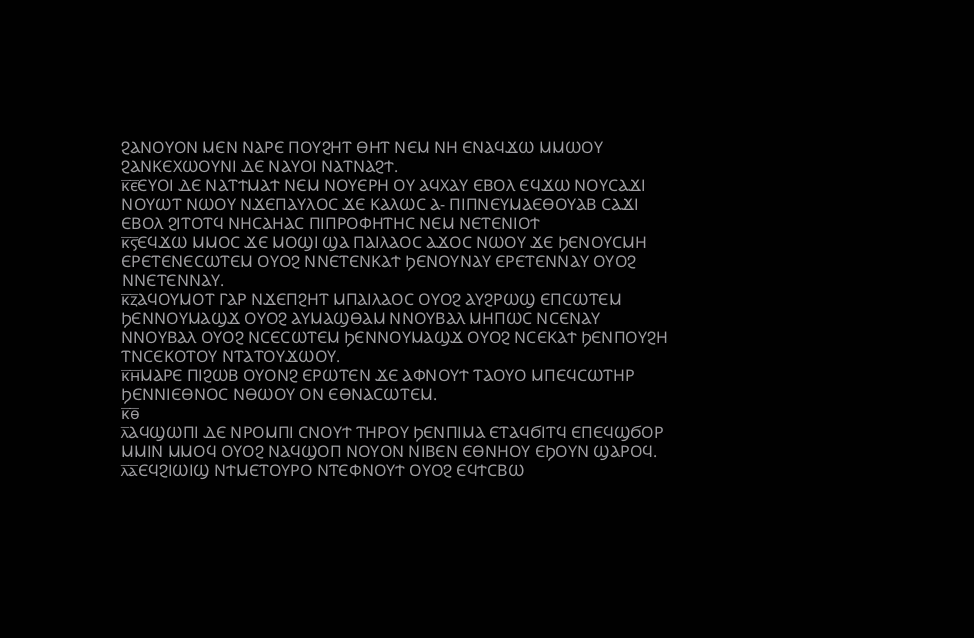ϨⲀⲚⲞⲨⲞⲚ ⲘⲈⲚ ⲚⲀⲢⲈ ⲠⲞⲨϨⲎⲦ ⲐⲎⲦ ⲚⲈⲘ ⲚⲎ ⲈⲚⲀϤϪⲰ ⲘⲘⲰⲞⲨ ϨⲀⲚⲔⲈⲬⲰⲞⲨⲚⲒ ⲆⲈ ⲚⲀⲨⲞⲒ ⲚⲀⲦⲚⲀϨϮ.
ⲕ̅ⲉ̅ⲈⲨⲞⲒ ⲆⲈ ⲚⲀⲦϮⲘⲀϮ ⲚⲈⲘ ⲚⲞⲨⲈⲢⲎ ⲞⲨ ⲀϤⲬⲀⲨ ⲈⲂⲞⲖ ⲈϤϪⲰ ⲚⲞⲨⲤⲀϪⲒ ⲚⲞⲨⲰⲦ ⲚⲰⲞⲨ ⲚϪⲈⲠⲀⲨⲖⲞⲤ ϪⲈ ⲔⲀⲖⲰⲤ Ⲁ- ⲠⲒⲠⲚⲈⲨⲘⲀⲈⲐⲞⲨⲀⲂ ⲤⲀϪⲒ ⲈⲂⲞⲖ ϨⲒⲦⲞⲦϤ ⲚⲎⲤⲀⲎⲀⲤ ⲠⲒⲠⲢⲞⲪⲎⲦⲎⲤ ⲚⲈⲘ ⲚⲈⲦⲈⲚⲒⲞϮ
ⲕ̅ⲋ̅ⲈϤϪⲰ ⲘⲘⲞⲤ ϪⲈ ⲘⲞϢⲒ ϢⲀ ⲠⲀⲒⲖⲀⲞⲤ ⲀϪⲞⲤ ⲚⲰⲞⲨ ϪⲈ ϦⲈⲚⲞⲨⲤⲘⲎ ⲈⲢⲈⲦⲈⲚⲈⲤⲰⲦⲈⲘ ⲞⲨⲞϨ ⲚⲚⲈⲦⲈⲚⲔⲀϮ ϦⲈⲚⲞⲨⲚⲀⲨ ⲈⲢⲈⲦⲈⲚⲚⲀⲨ ⲞⲨⲞϨ ⲚⲚⲈⲦⲈⲚⲚⲀⲨ.
ⲕ̅ⲍ̅ⲀϤⲞⲨⲘⲞⲦ ⲄⲀⲢ ⲚϪⲈⲠϨⲎⲦ ⲘⲠⲀⲒⲖⲀⲞⲤ ⲞⲨⲞϨ ⲀⲨϨⲢⲰϢ ⲈⲠⲤⲰⲦⲈⲘ ϦⲈⲚⲚⲞⲨⲘⲀϢϪ ⲞⲨⲞϨ ⲀⲨⲘⲀϢⲐⲀⲘ ⲚⲚⲞⲨⲂⲀⲖ ⲘⲎⲠⲰⲤ ⲚⲤⲈⲚⲀⲨ ⲚⲚⲞⲨⲂⲀⲖ ⲞⲨⲞϨ ⲚⲤⲈⲤⲰⲦⲈⲘ ϦⲈⲚⲚⲞⲨⲘⲀϢϪ ⲞⲨⲞϨ ⲚⲤⲈⲔⲀϮ ϦⲈⲚⲠⲞⲨϨⲎ ⲦⲚⲤⲈⲔⲞⲦⲞⲨ ⲚⲦⲀⲦⲞⲨϪⲰⲞⲨ.
ⲕ̅ⲏ̅ⲘⲀⲢⲈ ⲠⲒϨⲰⲂ ⲞⲨⲞⲚϨ ⲈⲢⲰⲦⲈⲚ ϪⲈ ⲀⲪⲚⲞⲨϮ ⲦⲀⲞⲨⲞ ⲘⲠⲈϤⲤⲰⲦⲎⲢ ϦⲈⲚⲚⲒⲈⲐⲚⲞⲤ ⲚⲐⲰⲞⲨ ⲞⲚ ⲈⲐⲚⲀⲤⲰⲦⲈⲘ.
ⲕ̅ⲑ̅
ⲗ̅ⲀϤϢⲰⲠⲒ ⲆⲈ ⲚⲢⲞⲘⲠⲒ ⲤⲚⲞⲨϮ ⲦⲎⲢⲞⲨ ϦⲈⲚⲠⲒⲘⲀ ⲈⲦⲀϤϬⲒⲦϤ ⲈⲠⲈϤϢϬⲞⲢ ⲘⲘⲒⲚ ⲘⲘⲞϤ ⲞⲨⲞϨ ⲚⲀϤϢⲞⲠ ⲚⲞⲨⲞⲚ ⲚⲒⲂⲈⲚ ⲈⲐⲚⲎⲞⲨ ⲈϦⲞⲨⲚ ϢⲀⲢⲞϤ.
ⲗ̅ⲁ̅ⲈϤϨⲒⲰⲒϢ ⲚϮⲘⲈⲦⲞⲨⲢⲞ ⲚⲦⲈⲪⲚⲞⲨϮ ⲞⲨⲞϨ ⲈϤϮⲤⲂⲰ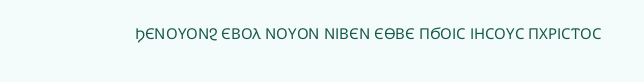ϦⲈⲚⲞⲨⲞⲚϨ ⲈⲂⲞⲖ ⲚⲞⲨⲞⲚ ⲚⲒⲂⲈⲚ ⲈⲐⲂⲈ ⲠϬⲞⲒⲤ ⲒⲎⲤⲞⲨⲤ ⲠⲬⲢⲒⲤⲦⲞⲤ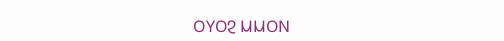ⲞⲨⲞϨ ⲘⲘⲞⲚ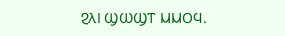ϨⲖⲒ ϢⲰϢⲦ ⲘⲘⲞϤ.